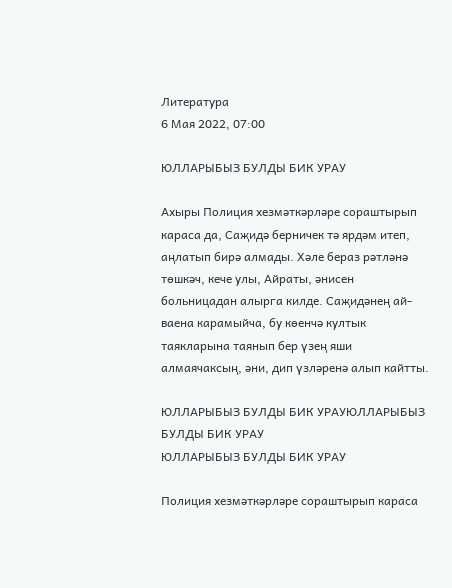Литература
6 Мая 2022, 07:00

ЮЛЛАРЫБЫЗ БУЛДЫ БИК УРАУ

Ахыры Полиция хезмәткәрләре сораштырып караса да, Саҗидә берничек тә ярдәм итеп, аңлатып бирә алмады. Хәле бераз рәтләнә төшкәч, кече улы, Айраты, әнисен больницадан алырга килде. Саҗидәнең ай- ваена карамыйча, бу көенчә култык таякларына таянып бер үзең яши алмаячаксың, әни, дип үзләренә алып кайтты.

ЮЛЛАРЫБЫЗ БУЛДЫ БИК УРАУЮЛЛАРЫБЫЗ БУЛДЫ БИК УРАУ
ЮЛЛАРЫБЫЗ БУЛДЫ БИК УРАУ

Полиция хезмәткәрләре сораштырып караса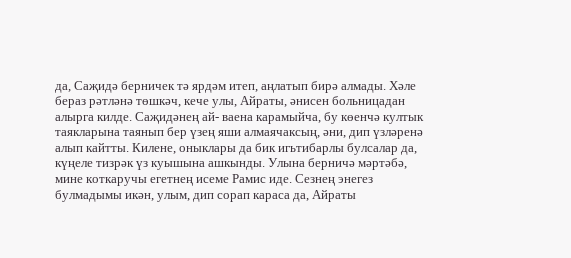да, Саҗидә берничек тә ярдәм итеп, аңлатып бирә алмады. Хәле бераз рәтләнә төшкәч, кече улы, Айраты, әнисен больницадан алырга килде. Саҗидәнең ай- ваена карамыйча, бу көенчә култык таякларына таянып бер үзең яши алмаячаксың, әни, дип үзләренә алып кайтты. Килене, оныклары да бик игьтибарлы булсалар да, күңеле тизрәк үз куышына ашкынды. Улына берничә мәртәбә, мине коткаручы егетнең исеме Рамис иде. Сезнең энегез булмадымы икән, улым, дип сорап караса да, Айраты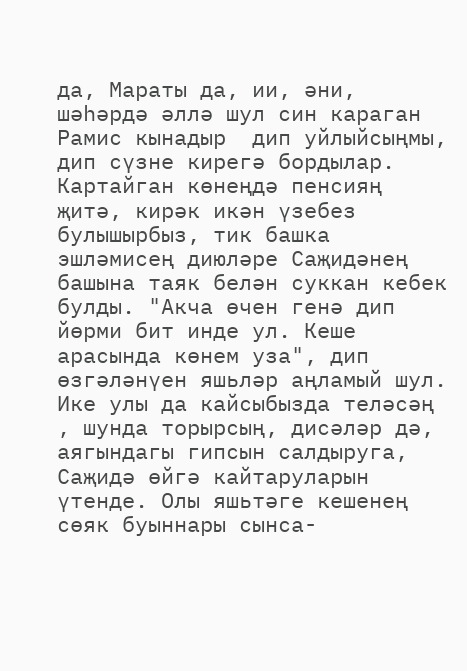да, Мараты да, ии, әни, шәһәрдә әллә шул син караган Рамис кынадыр  дип уйлыйсыңмы, дип сүзне кирегә бордылар. Картайган көнеңдә пенсияң җитә, кирәк икән үзебез булышырбыз, тик башка эшләмисең диюләре Саҗидәнең башына таяк белән суккан кебек булды. "Акча өчен генә дип йөрми бит инде ул. Кеше арасында көнем уза", дип өзгәләнүен яшьләр аңламый шул. Ике улы да кайсыбызда теләсәң , шунда торырсың, дисәләр дә, аягындагы гипсын салдыруга, Саҗидә өйгә кайтаруларын үтенде. Олы яшьтәге кешенең сөяк буыннары сынса-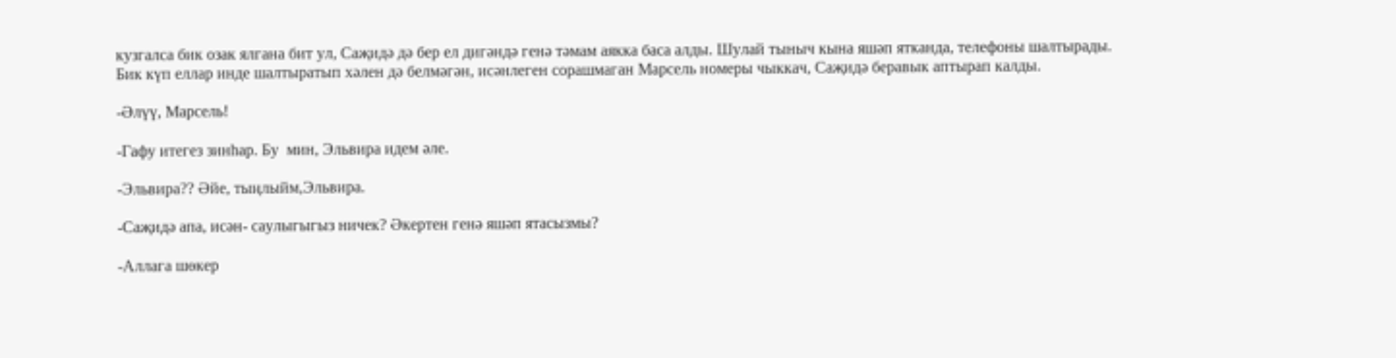кузгалса бик озак ялгана бит ул, Саҗидә дә бер ел дигәндә генә тәмам аякка баса алды. Шулай тыныч кына яшәп ятканда, телефоны шалтырады. Бик күп еллар инде шалтыратып хәлен дә белмәгән, исәнлеген сорашмаган Марсель номеры чыккач, Саҗидә беравык аптырап калды.

-Әлүү, Марсель!

-Гафу итегез зинһар. Бу  мин, Эльвира идем әле.

-Эльвира?? Әйе, тыңлыйм,Эльвира.

-Саҗидә апа, исән- саулыгыгыз ничек? Әкертен генә яшәп ятасызмы?

-Аллага шөкер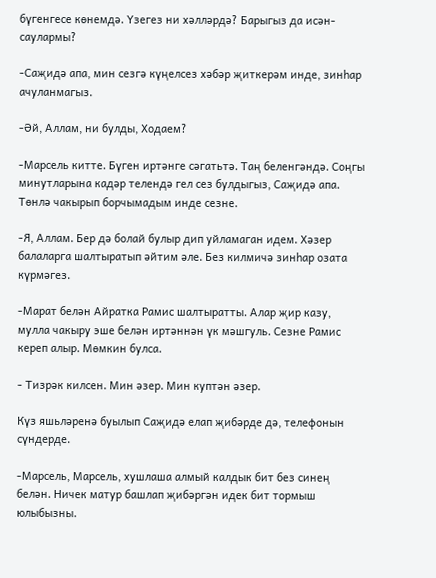бүгенгесе көнемдә. Үзегез ни хәлләрдә? Барыгыз да исән- саулармы?

-Саҗидә апа, мин сезгә күңелсез хәбәр җиткерәм инде, зинһар ачуланмагыз.

-Әй, Аллам, ни булды, Ходаем?

-Марсель китте. Бүген иртәнге сәгатьтә. Таң беленгәндә. Соңгы минутларына кадәр телендә гел сез булдыгыз, Саҗидә апа. Төнлә чакырып борчымадым инде сезне.

-Я, Аллам. Бер дә болай булыр дип уйламаган идем. Хәзер балаларга шалтыратып әйтим әле. Без килмичә зинһар озата күрмәгез.

-Марат белән Айратка Рамис шалтыратты. Алар җир казу, мулла чакыру эше белән иртәннән үк мәшгуль. Сезне Рамис кереп алыр. Мөмкин булса.

- Тизрәк килсен. Мин әзер. Мин куптән әзер.

Күз яшьләренә буылып Саҗидә елап җибәрде дә, телефонын сүндерде.

-Марсель, Марсель, хушлаша алмый калдык бит без синең белән. Ничек матур башлап җибәргән идек бит тормыш юлыбызны.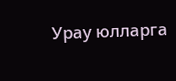Урау юлларга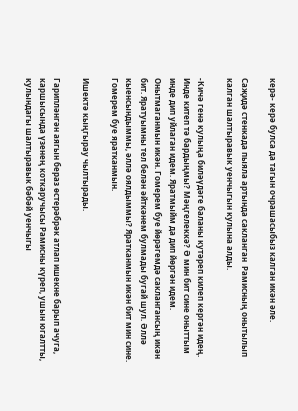керә- керә булса да тагын очрашасыбыз калган икән әле.

Саҗидә стенкада пыяла артында сакланган  Рамисның онытылып калган шалтыравык уенчыгын кулына алды.

-Кичә генә кулыңа биләүдәге баланы кутәреп килеп кергән идең. Инде китеп тә бардыңмы? Мәңгелеккә? Ә мин бит сине оныттым инде дип уйлаган идем. Яратмыйм да дип йөргән идем. Онытмаганмын икән. Гомерем буе йөрәгемдә саклангансың икән бит. Яратуымны тел белән әйткәнем булмады бугай шул. Әллә кыенсындыммы, әллә оялдыммы? Яратканмын икән бит мин сине. Гомерем буе яратканмын.

Ишектә кыңгырау чылтырады.

Гарипләнгән аягын бераз өстерәбрәк атлап ишекне барып ачуга, каршысында үзенең коткаручысы Рамисны күреп, ушын югалтты, кулындагы шалтыравык бәбәй уенчыгы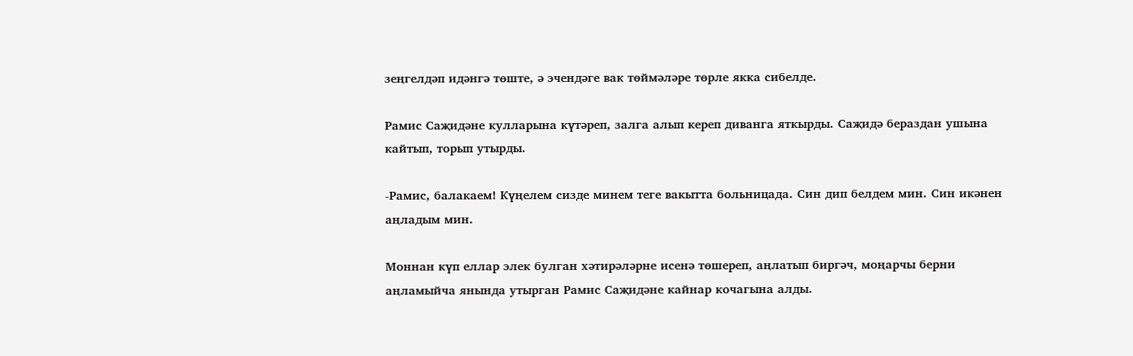зеңгелдәп идәнгә төште, ә эчендәге вак төймәләре төрле якка сибелде.

Рамис Саҗидәне кулларына күтәреп, залга алып кереп диванга яткырды. Саҗидә бераздан ушына кайтып, торып утырды.

-Рамис, балакаем! Күңелем сизде минем теге вакытта больницада. Син дип белдем мин. Син икәнен аңладым мин.

Моннан күп еллар элек булган хәтирәләрне исенә төшереп, аңлатып биргәч, моңарчы берни аңламыйча янында утырган Рамис Саҗидәне кайнар кочагына алды.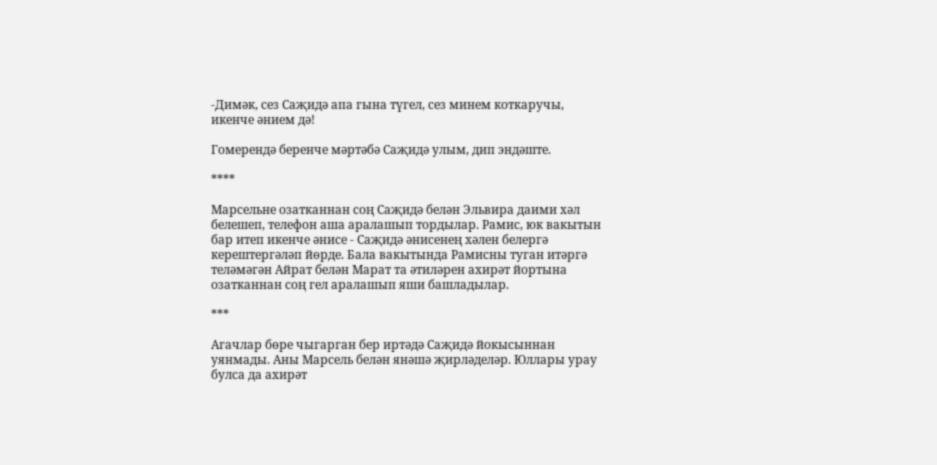-Димәк, сез Саҗидә апа гына түгел, сез минем коткаручы, икенче әнием дә!

Гомерендә беренче мәртәбә Саҗидә улым, дип эндәште.

****

Марсельне озатканнан соң Саҗидә белән Эльвира даими хәл белешеп, телефон аша аралашып тордылар. Рамис, юк вакытын бар итеп икенче әнисе - Саҗидә әнисенең хәлен белергә керештергәләп йөрде. Бала вакытында Рамисны туган итәргә теләмәгән Айрат белән Марат та әтиләрен ахирәт йортына озатканнан соң гел аралашып яши башладылар.

***

Агачлар бөре чыгарган бер иртәдә Саҗидә йокысыннан уянмады. Аны Марсель белән янәшә җирләделәр. Юллары урау булса да ахирәт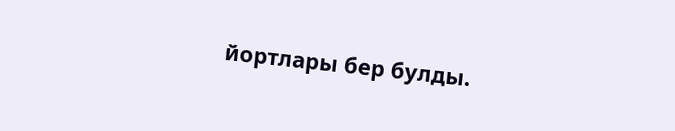йортлары бер булды.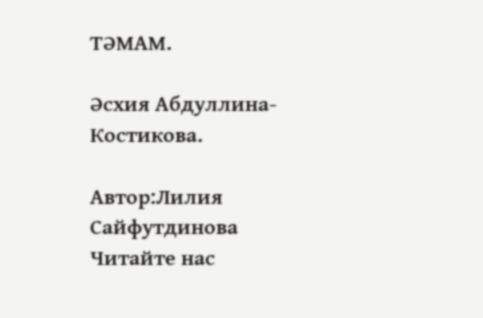ТӘМАМ.

Әсхия Абдуллина-Костикова.

Автор:Лилия Сайфутдинова
Читайте нас